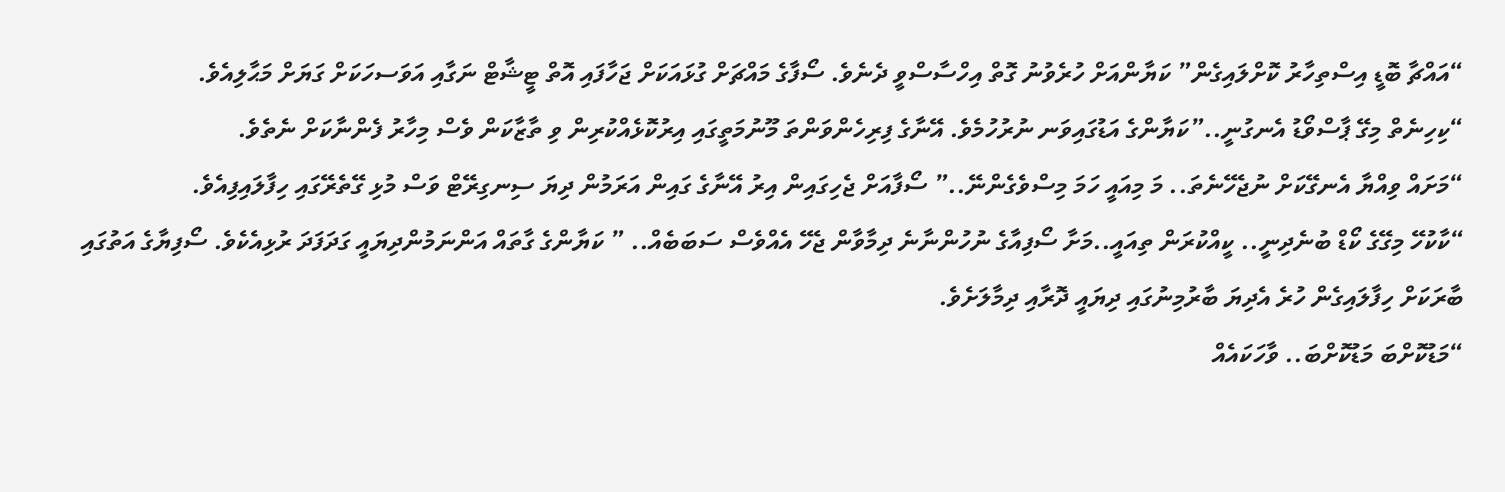“އައްޗާ ބޮޑީ އިސްތިހާރު ކޮށްލައިގެން” ކަޔާންއަށް ހުރެވުނު ގޮތް އިހްސާސްވީ ދެނެވެ. ސޯފާގެ މައްޗަށް ގުޅައަކަށް ޖަހާފައި އޮތް ޓީޝާޓް ނަގާއި އަވަސހަކަށް ގަޔަށް މަޙާލިއެވެ.
“ކިހިނެތް މިގޭ ޕާސްވޯޑު އެނގުނީ..”ކަޔާންގެ އަޑުގައިވަނ ނުރުހުމެވެ. އޭނާގެ ފިރިހެންވަންތަ މޫނުމަތީގައި އިރުކޮޅެއްކުރިން ވި ތާޒާކަން ވެސް މިހާރު ފެންނާކަށް ނެތެވެ.
“މަށައް ވިއްޔާ އެނގޭކަށް ނުޖެހޭނެތަ.. މަ މިއައީ ހަމަ މިސްވެގެންނޭ..” ސޯފާއަށް ޖެހިގައިން އިރު އޭނާގެ ގައިން އަރަމުން ދިޔަ ސިނގިރޭޓް ވަސް މުޅި ގޭތެރޭގައި ހިފާލައިފިއެވެ.
“ކާކުހޭ މިގޭގެ ކޯޑް ބުނެދިނީ.. ކީއްކުރަން ތިއައީ..މަށާ ސޯފިއާގެ ނުހުންނާނެ ދިމާވާން ޖެހޭ އެއްވެސް ސަބަބެއް.. ” ކަޔާންގެ ގާތައް އަންނަމުންދިޔައީ ގަދަފަދަ ރުޅިއެކެވެ. ސޯފިޔާގެ އަތުގައި ބާރަކަށް ހިފާލައިގެން ހުރެ އެދިޔަ ބާރުމިނުގައި ދިޔައީ ދޮރާއި ދިމާލަށެވެ.
“މަޑުކޮށްބަ މަޑުކޮށްބަ.. ވާހަކައެއް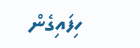ހިފައިގެން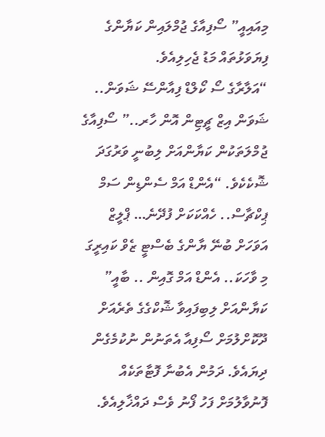މިއައިއީ” ސޯފިއާގެ ޖުމްލައިން ކަޔާންގެ ފިޔަވަޅުތައް މަޑު ޖެހިލިއެވެ.
“އަލާރާގެ ސޯ ކޯލްޑް ފިއާންސޭ ޝަވަން.. ޝަވަން އިޒް ޗީޓިން އޮން ހާރ..” ސޯފިއާގެ ޖުމްލަތަކުން ކަޔާންއަށް ލިބުނީ ވަރުގަދަ ޝޮކެކެވެ. “އެންޑް އަމް ސެންޑިން ސަމް ޕިކްޗާސް.. ހެއްކަކަށް ފުދޭނެ… ޕްލީޒް އަވަހަށް ބުނޭ ޔާންގެ ބެސްޓީ ޒެވް ކައިރީގަ މި ވާހަކަ.. އެންޑް އަމް ގޮއިން .. ބާއީ” ކަޔާންއަށް ލިބިފައިވާ ޝޮކްގެގެ ތެރެއަށް ދޫކޮށްލުމަށް ސޯފިއާ އެތަނުން ނުކުމެގެން ދިޔައެވެ. ދަމުން އެބުނާ ފޮޓާތަކެއް ފޮނުވާލުމަށް ފަހު ފޯނު ވެސް ދައްޚާލިއެވެ.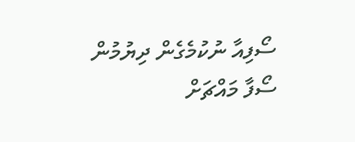ސޯފިއާ ނުކުމެގެން ދިޔުމުން ސޯފާ މައްޗަށް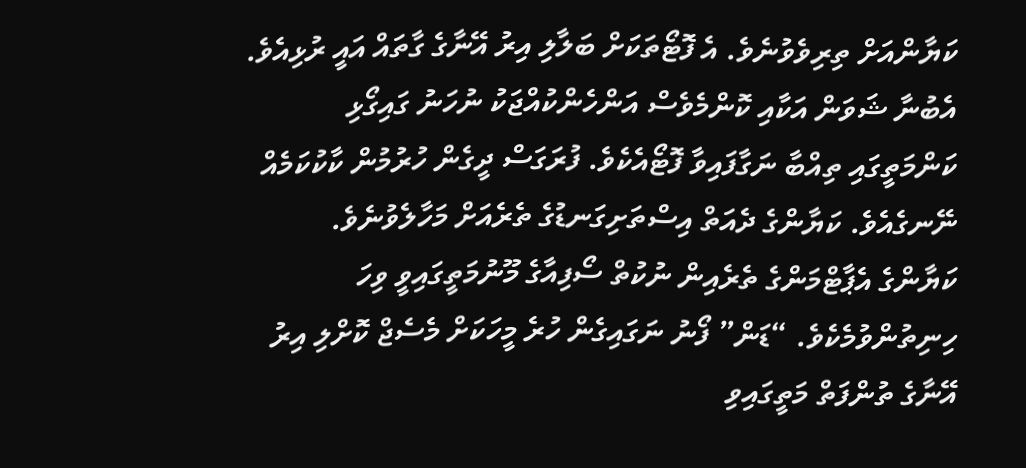ކަޔާންއަށް ތިރިވެވުނެވެ. އެ ފޮޓޯތަކަށް ބަލާލި އިރު އޭނާގެ ގާތައް އައީ ރުޅިއެވެ. އެބުނާ ޝަވަން އަކާއި ކޮންމެވެސް އަންހެންކުއްޖަކު ނުހަނު ގައިގޯޅި ކަންމަތީގައި ތިއްބާ ނަގާފައިވާ ފޮޓޯއެކެވެ. ފުރަގަސް ދީގެން ހުރުމުން ކާކުކަމެއް ނޭނގެއެވެ. ކަޔާންގެ ދެއަތް އިސްތަށިގަނޑުގެ ތެރެއަށް މަހާލެވުނެވެ.
ކަޔާންގެ އެޕާޓްމަންގެ ތެރެއިން ނުކުތް ސޯފިއާގެ މޫނުމަތީގައިވީ ވިހަ ހިނިތުންވުމެކެވެ. “ޑަން” ފޯނު ނަގައިގެން ހުރެ މީހަކަށް މެސެޖް ކޮށްލި އިރު އޭނާގެ ތުންފަތް މަތީގައިވި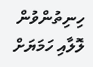ހިނިތުންވުން ލޮލާއި ހަމަޔަށް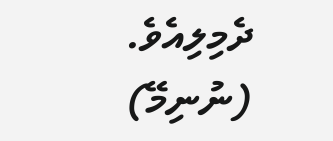ދެމިލިއެވެ.
(ނުނިމޭ)